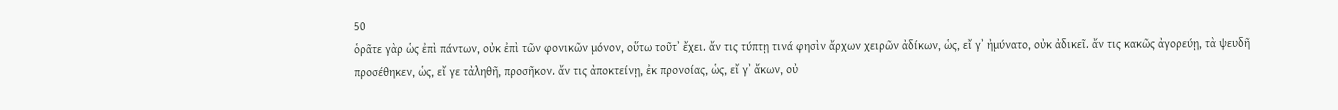50
ὁρᾶτε γὰρ ὡς ἐπὶ πάντων, οὐκ ἐπὶ τῶν φονικῶν μόνον, οὕτω τοῦτʼ ἔχει. ἄν τις τύπτῃ τινά φησὶν ἄρχων χειρῶν ἀδίκων, ὡς, εἴ γʼ ἠμύνατο, οὐκ ἀδικεῖ. ἄν τις κακῶς ἀγορεύῃ, τὰ ψευδῆ προσέθηκεν, ὡς, εἴ γε τἀληθῆ, προσῆκον. ἄν τις ἀποκτείνῃ, ἐκ προνοίας, ὡς, εἴ γʼ ἄκων, οὐ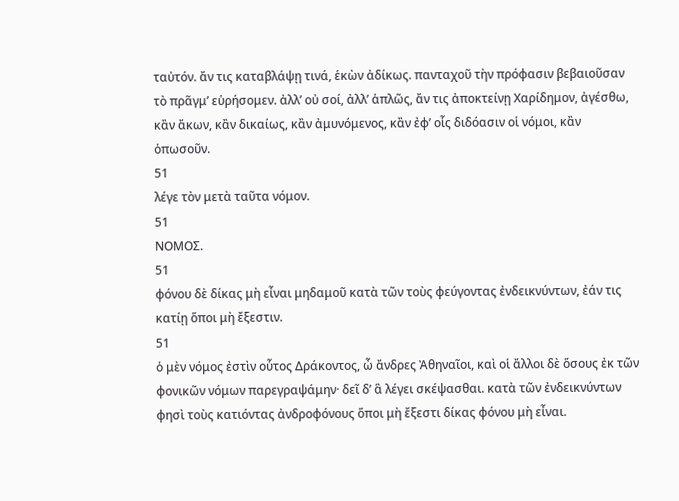ταὐτόν. ἄν τις καταβλάψῃ τινά, ἑκὼν ἀδίκως. πανταχοῦ τὴν πρόφασιν βεβαιοῦσαν τὸ πρᾶγμʼ εὑρήσομεν. ἀλλʼ οὐ σοί, ἀλλʼ ἁπλῶς, ἄν τις ἀποκτείνῃ Χαρίδημον, ἀγέσθω, κἂν ἄκων, κἂν δικαίως, κἂν ἀμυνόμενος, κἂν ἐφʼ οἷς διδόασιν οἱ νόμοι, κἂν ὁπωσοῦν.
51
λέγε τὸν μετὰ ταῦτα νόμον.
51
ΝΟΜΟΣ.
51
φόνου δὲ δίκας μὴ εἶναι μηδαμοῦ κατὰ τῶν τοὺς φεύγοντας ἐνδεικνύντων, ἐάν τις κατίῃ ὅποι μὴ ἔξεστιν.
51
ὁ μὲν νόμος ἐστὶν οὗτος Δράκοντος, ὦ ἄνδρες Ἀθηναῖοι, καὶ οἱ ἄλλοι δὲ ὅσους ἐκ τῶν φονικῶν νόμων παρεγραψάμην· δεῖ δʼ ἃ λέγει σκέψασθαι. κατὰ τῶν ἐνδεικνύντων φησὶ τοὺς κατιόντας ἀνδροφόνους ὅποι μὴ ἔξεστι δίκας φόνου μὴ εἶναι.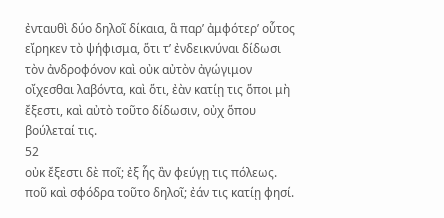ἐνταυθὶ δύο δηλοῖ δίκαια, ἃ παρʼ ἀμφότερʼ οὗτος εἴρηκεν τὸ ψήφισμα, ὅτι τʼ ἐνδεικνύναι δίδωσι τὸν ἀνδροφόνον καὶ οὐκ αὐτὸν ἀγώγιμον οἴχεσθαι λαβόντα, καὶ ὅτι, ἐὰν κατίῃ τις ὅποι μὴ ἔξεστι, καὶ αὐτὸ τοῦτο δίδωσιν, οὐχ ὅπου βούλεταί τις.
52
οὐκ ἔξεστι δὲ ποῖ; ἐξ ἧς ἂν φεύγῃ τις πόλεως. ποῦ καὶ σφόδρα τοῦτο δηλοῖ; ἐάν τις κατίῃ φησί.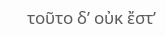τοῦτο δʼ οὐκ ἔστʼ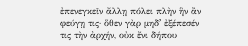ἐπενεγκεῖν ἄλλῃ πόλει πλὴν ἣν ἂν φεύγῃ τις· ὅθεν γὰρ μηδʼ ἐξέπεσέν τις τὴν ἀρχήν, οὐκ ἔνι δήπου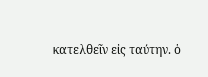κατελθεῖν εἰς ταύτην. ὁ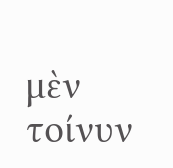μὲν τοίνυν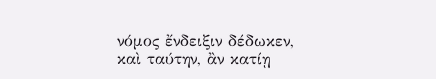νόμος ἔνδειξιν δέδωκεν, καὶ ταύτην, ἂν κατίῃ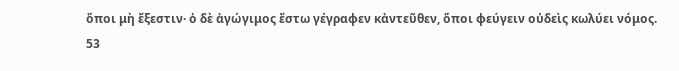ὅποι μὴ ἔξεστιν· ὁ δὲ ἀγώγιμος ἔστω γέγραφεν κἀντεῦθεν, ὅποι φεύγειν οὐδεὶς κωλύει νόμος.
53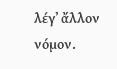λέγʼ ἄλλον νόμον.